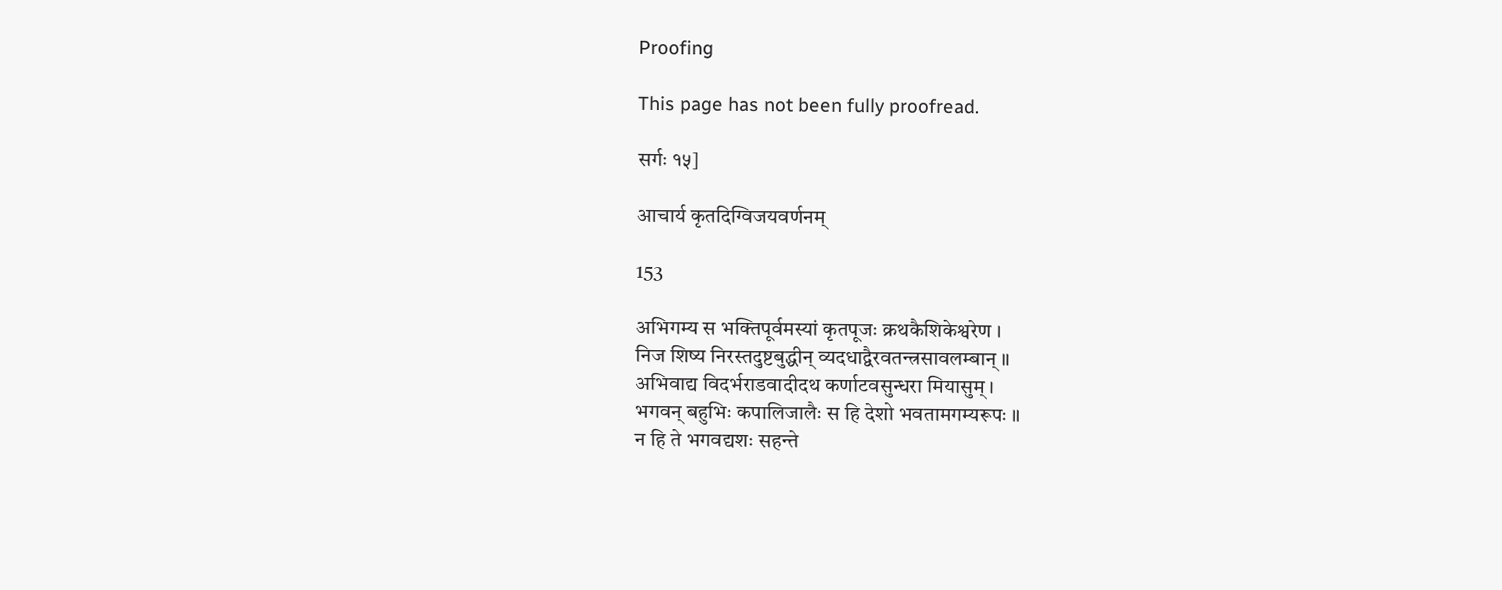Proofing

This page has not been fully proofread.

सर्गः १५]

आचार्य कृतदिग्विजयवर्णनम्

153

अभिगम्य स भक्तिपूर्वमस्यां कृतपूजः क्रथकैशिकेश्वरेण ।
निज शिष्य निरस्तदुष्टबुद्धीन् व्यदधाद्वैरवतन्त्रसावलम्बान् ॥
अभिवाद्य विदर्भराडवादीदथ कर्णाटवसुन्धरा मियासुम् ।
भगवन् बहुभिः कपालिजालैः स हि देशो भवतामगम्यरूपः ॥
न हि ते भगवद्यशः सहन्ते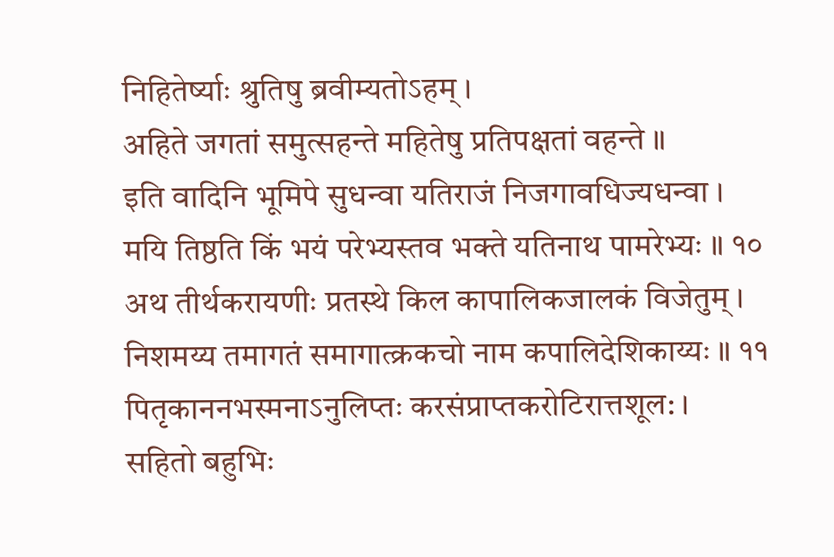निहितेर्ष्याः श्रुतिषु ब्रवीम्यतोऽहम् ।
अहिते जगतां समुत्सहन्ते महितेषु प्रतिपक्षतां वहन्ते ॥
इति वादिनि भूमिपे सुधन्वा यतिराजं निजगावधिज्यधन्वा ।
मयि तिष्ठति किं भयं परेभ्यस्तव भक्ते यतिनाथ पामरेभ्यः ॥ १०
अथ तीर्थकरायणीः प्रतस्थे किल कापालिकजालकं विजेतुम् ।
निशमय्य तमागतं समागात्क्रकचो नाम कपालिदेशिकाय्यः ॥ ११
पितृकाननभस्मनाऽनुलिप्तः करसंप्राप्तकरोटिरात्तशूल: ।
सहितो बहुभिः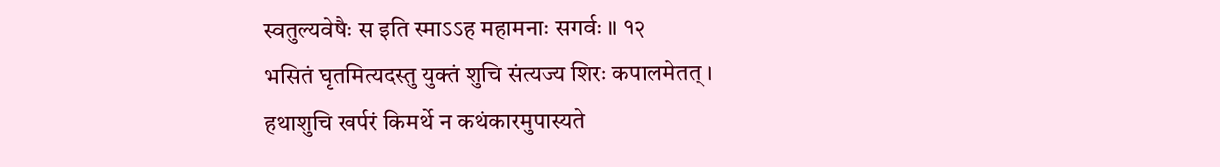स्वतुल्यवेषैः स इति स्माऽऽह महामनाः सगर्वः ॥ १२
भसितं घृतमित्यदस्तु युक्तं शुचि संत्यज्य शिरः कपालमेतत् ।
हथाशुचि खर्परं किमर्थे न कथंकारमुपास्यते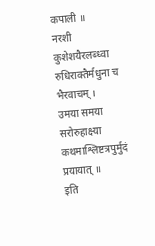कपाली ॥
नरशी कुशेशयैरलब्ध्वा रुधिराक्तैर्मधुना च भैरवाचम् ।
उमया समया सरोरुहाक्ष्या कथमाश्लिष्टत्रपुर्मुदं प्रयायात् ॥
इति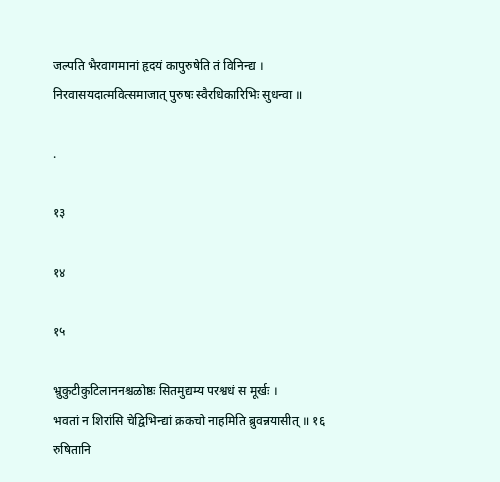जल्पति भैरवागमानां हृदयं कापुरुषेति तं विनिन्द्य ।
निरवासयदात्मवित्समाजात् पुरुषः स्वैरधिकारिभिः सुधन्वा ॥

.

१३

१४

१५

भ्रुकुटीकुटिलाननश्चळोष्ठः सितमुद्यम्य परश्वधं स मूर्खः ।
भवतां न शिरांसि चेद्विभिन्द्यां क्रकचो नाहमिति ब्रुवन्नयासीत् ॥ १६
रुषितानि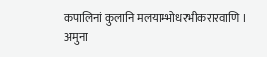कपालिनां कुलानि मलयाम्भोधरभीकरारवाणि ।
अमुना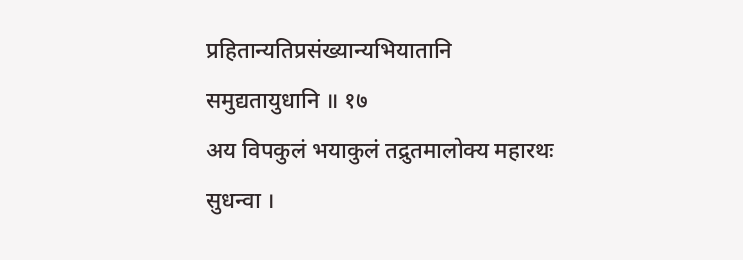प्रहितान्यतिप्रसंख्यान्यभियातानि समुद्यतायुधानि ॥ १७
अय विपकुलं भयाकुलं तद्रुतमालोक्य महारथः सुधन्वा ।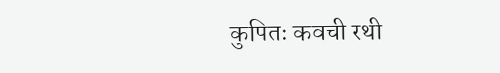कुपितः कवची रथी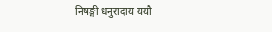निषङ्गी धनुरादाय ययौ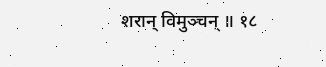शरान् विमुञ्चन् ॥ १८